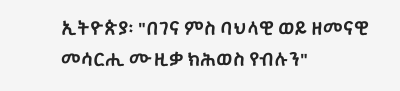ኢትዮጵያ፡ "በገና ምስ ባህላዊ ወይ ዘመናዊ መሳርሒ ሙዚቃ ክሕወስ የብሉን"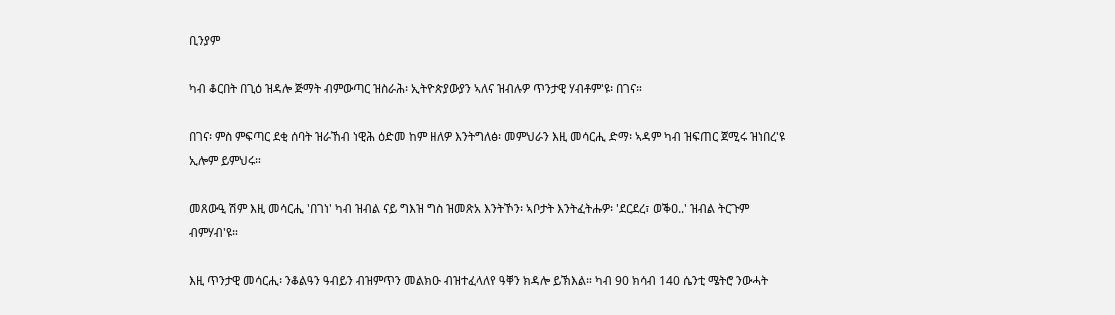ቢንያም

ካብ ቆርበት በጊዕ ዝዳሎ ጅማት ብምውጣር ዝስራሕ፡ ኢትዮጵያውያን ኣለና ዝብሉዎ ጥንታዊ ሃብቶም'ዩ፡ በገና።

በገና፡ ምስ ምፍጣር ደቂ ሰባት ዝራኸብ ነዊሕ ዕድመ ከም ዘለዎ እንትግለፅ፡ መምህራን እዚ መሳርሒ ድማ፡ ኣዳም ካብ ዝፍጠር ጀሚሩ ዝነበረ'ዩ ኢሎም ይምህሩ።

መጸውዒ ሽም እዚ መሳርሒ 'በገነ' ካብ ዝብል ናይ ግእዝ ግስ ዝመጽአ እንትኾን፡ ኣቦታት እንትፈትሑዎ፡ 'ደርደረ፣ ወቕዐ..' ዝብል ትርጉም ብምሃብ'ዩ።

እዚ ጥንታዊ መሳርሒ፡ ንቆልዓን ዓብይን ብዝምጥን መልክዑ ብዝተፈላለየ ዓቐን ክዳሎ ይኽእል። ካብ 90 ክሳብ 140 ሴንቲ ሜትሮ ንውሓት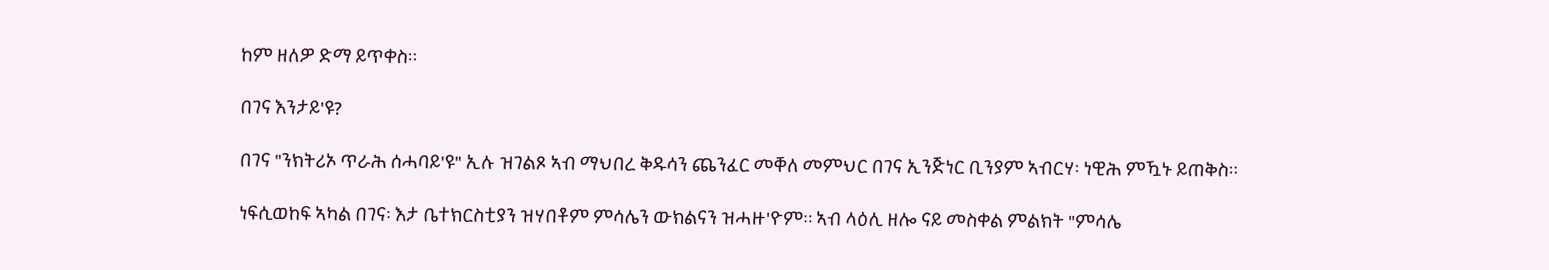ከም ዘለዎ ድማ ይጥቀስ።

በገና እንታይ'ዩ?

በገና "ንክትሪኦ ጥራሕ ሰሓባይ'ዩ" ኢሉ ዝገልጾ ኣብ ማህበረ ቅዱሳን ጨንፈር መቐለ መምህር በገና ኢንጅነር ቢንያም ኣብርሃ፡ ነዊሕ ምዃኑ ይጠቅስ።

ነፍሲወከፍ ኣካል በገና፡ እታ ቤተክርስቲያን ዝሃበቶም ምሳሌን ውክልናን ዝሓዙ'ዮም። ኣብ ላዕሊ ዘሎ ናይ መስቀል ምልክት "ምሳሌ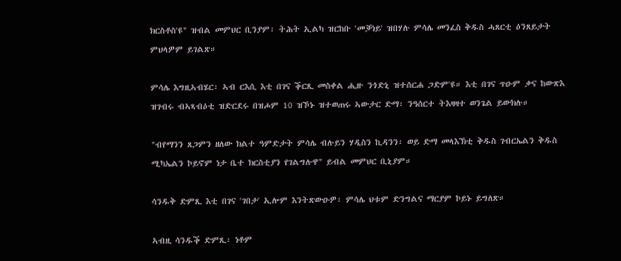ክርስቶስ'ዩ" ዝብል መምህር ቢንያም፡ ትሕት ኢልካ ዝርከቡ 'መቓነይ' ዝበሃሉ ምሳሌ መንፈስ ቅዱስ ሓጸርቲ ዕንጸይታት ምህላዎም ይገልጽ።

ምሳሌ እግዚኣብሄር፡ ኣብ ርእሲ እቲ በገና ቕርጺ መስቀል ሒዙ ንጎድኒ ዝተሰርሐ ጋድም'ዩ። እቲ በገና ጥዑም ቃና ከውጽእ ዝገብሩ ብኣጻብዕቲ ዝድርደሩ በዝሖም 10 ዝኾኑ ዝተወጠሩ ኣውታር ድማ፡ ንዓሰርተ ትእዛዛተ ወንጌል ይውክሉ።

"ብየማንን ጸጋምን ዘለው ክልተ ዓምድታት ምሳሌ ብሉይን ሃዲስን ኪዳንን፡ ወይ ድማ መላእኽቲ ቅዱስ ገብርኤልን ቅዱስ ሚካኤልን ኮይኖም ነታ ቤተ ክርስቲያን የገልግሉዋ" ይብል መምህር ቢኒያም።

ሳንዱቅ ድምጺ እቲ በገና 'ገበታ' ኢሎም እንትጽውዑዎ፡ ምሳሌ ህቱም ድንግልና ማርያም ኮይኑ ይግለጽ።

ኣብዚ ሳንዱቕ ድምጺ፡ ነቶም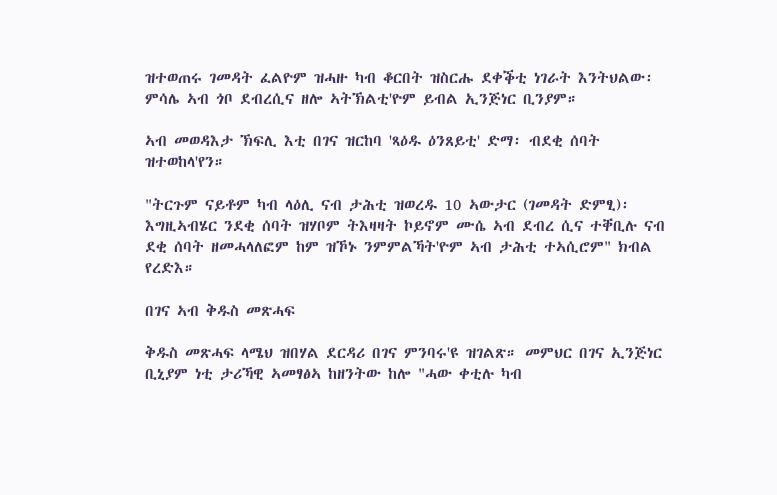ዝተወጠሩ ገመዳት ፈልዮም ዝሓዙ ካብ ቆርበት ዝስርሑ ደቀቕቲ ነገራት እንትህልው፡ ምሳሌ ኣብ ጎቦ ደብረሲና ዘሎ ኣትኽልቲ'ዮም ይብል ኢንጅነር ቢንያም።

ኣብ መወዳእታ ኽፍሊ እቲ በገና ዝርከባ 'ጻዕዱ ዕንጸይቲ' ድማ፡ ብደቂ ሰባት ዝተወከላ'የን።

"ትርጉም ናይቶም ካብ ላዕሊ ናብ ታሕቲ ዝወረዱ 10 ኣውታር (ገመዳት ድምፂ)፡ እግዚኣብሄር ንደቂ ሰባት ዝሃቦም ትእዛዛት ኮይኖም ሙሴ ኣብ ደብረ ሲና ተቐቢሉ ናብ ደቂ ሰባት ዘመሓላለፎም ከም ዝኾኑ ንምምልኻት'ዮም ኣብ ታሕቲ ተኣሲሮም" ክብል የረድእ።

በገና ኣብ ቅዱስ መጽሓፍ

ቅዱስ መጽሓፍ ላሜህ ዝበሃል ደርዳሪ በገና ምንባሩ'ዩ ዝገልጽ። መምህር በገና ኢንጅነር ቢኒያም ነቲ ታሪኻዊ ኣመፃፅኣ ከዘንትው ከሎ "ሓው ቀቲሉ ካብ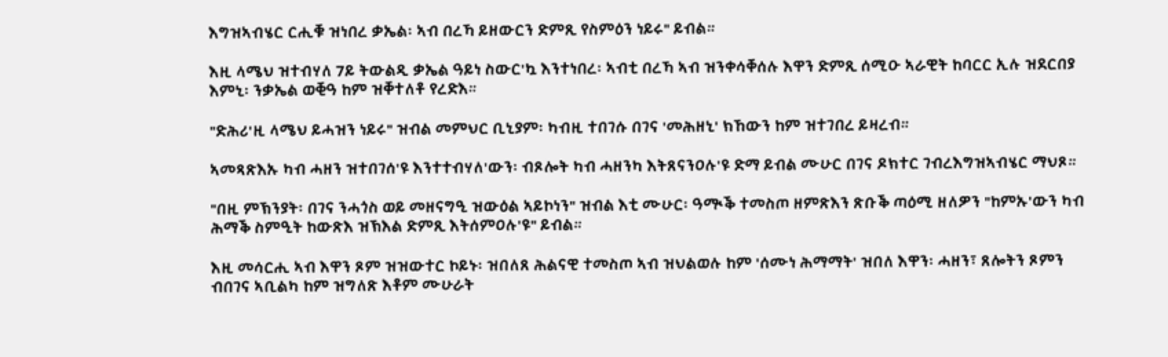እግዝኣብሄር ርሒቑ ዝነበረ ቃኤል፡ ኣብ በረኻ ይዘውርን ድምጺ የስምዕን ነይሩ" ይብል።

እዚ ላሜህ ዝተብሃለ 7ይ ትውልዲ ቃኤል ዓይነ ስውር'ኳ እንተነበረ፡ ኣብቲ በረኻ ኣብ ዝንቀሳቐሰሉ እዋን ድምጺ ሰሚዑ ኣራዊት ከባርር ኢሉ ዝደርበያ እምኒ፡ ንቃኤል ወቒዓ ከም ዝቐተለቶ የረድእ።

"ድሕሪ'ዚ ላሜህ ይሓዝን ነይሩ" ዝብል መምህር ቢኒያም፡ ካብዚ ተበገሱ በገና 'መሕዘኒ' ክኸውን ከም ዝተገበረ ይዛረብ።

ኣመጻጽእኡ ካብ ሓዘን ዝተበገሰ'ዩ እንተተብሃለ'ውን፡ ብጾሎት ካብ ሓዘንካ እትጸናንዐሉ'ዩ ድማ ይብል ሙሁር በገና ዶክተር ገብረእግዝኣብሄር ማህጾ።

"በዚ ምኽንያት፡ በገና ንሓጎስ ወይ መዘናግዒ ዝውዕል ኣይኮነን" ዝብል እቲ ሙሁር፡ ዓᎁቕ ተመስጦ ዘምጽእን ጽቡቕ ጣዕሚ ዘለዎን "ከምኡ'ውን ካብ ሕማቕ ስምዒት ከውጽእ ዝኽእል ድምጺ እትሰምዐሉ'ዩ" ይብል።

እዚ መሳርሒ ኣብ እዋን ጾም ዝዝውተር ኮይኑ፡ ዝበለጸ ሕልናዊ ተመስጦ ኣብ ዝህልወሉ ከም 'ሰሙነ ሕማማት' ዝበለ እዋን፡ ሓዘን፣ ጸሎትን ጾምን ብበገና ኣቢልካ ከም ዝግለጽ እቶም ሙሁራት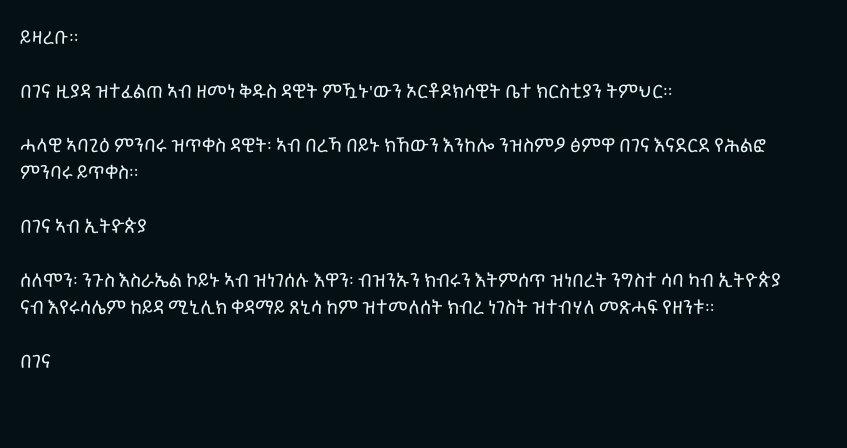ይዛረቡ።

በገና ዚያዳ ዝተፈልጠ ኣብ ዘመነ ቅዱስ ዳዊት ምዃኑ'ውን ኦርቶዶክሳዊት ቤተ ክርስቲያን ትምህር።

ሓላዊ ኣባጊዕ ምንባሩ ዝጥቀስ ዳዊት፡ ኣብ በረኻ በይኑ ክኸውን እንከሎ ንዝስምዖ ፅምዋ በገና እናደርደ የሕልፎ ምንባሩ ይጥቀስ።

በገና ኣብ ኢትዯጵያ

ሰለሞን፡ ንጉስ እስራኤል ኮይኑ ኣብ ዝነገሰሉ እዋን፡ ብዝንኡን ክብሩን እትምሰጥ ዝነበረት ንግስተ ሳባ ካብ ኢትዮጵያ ናብ እየሩሳሌም ከይዳ ሚኒሊክ ቀዳማይ ጸኒሳ ከም ዝተመለሰት ክብረ ነገስት ዝተብሃለ መጽሓፍ የዘንቱ።

በገና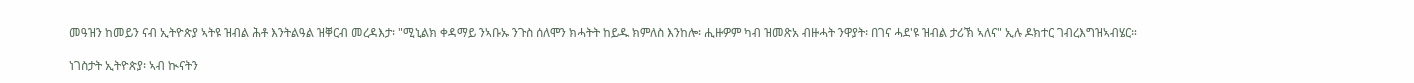መዓዝን ከመይን ናብ ኢትዮጵያ ኣትዩ ዝብል ሕቶ እንትልዓል ዝቐርብ መረዳእታ፡ "ሚኒልክ ቀዳማይ ንኣቡኡ ንጉስ ሰለሞን ክሓትት ከይዱ ክምለስ እንከሎ፡ ሒዙዎም ካብ ዝመጽአ ብዙሓት ንዋያት፡ በገና ሓደ'ዩ ዝብል ታሪኽ ኣለና" ኢሉ ዶክተር ገብረእግዝኣብሄር።

ነገስታት ኢትዮጵያ፡ ኣብ ኲናትን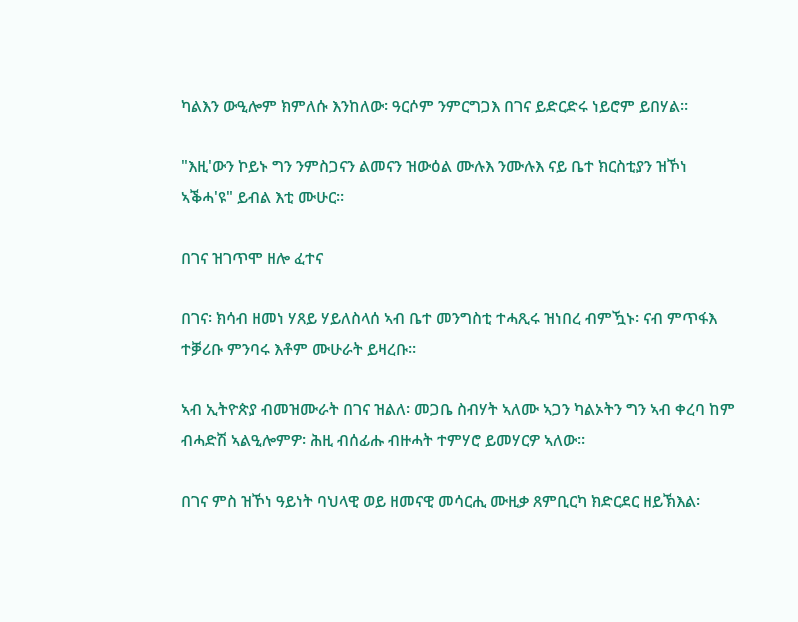ካልእን ውዒሎም ክምለሱ እንከለው፡ ዓርሶም ንምርግጋእ በገና ይድርድሩ ነይሮም ይበሃል።

"እዚ'ውን ኮይኑ ግን ንምስጋናን ልመናን ዝውዕል ሙሉእ ንሙሉእ ናይ ቤተ ክርስቲያን ዝኾነ ኣቕሓ'ዩ" ይብል እቲ ሙሁር።

በገና ዝገጥሞ ዘሎ ፈተና

በገና፡ ክሳብ ዘመነ ሃጸይ ሃይለስላሰ ኣብ ቤተ መንግስቲ ተሓጺሩ ዝነበረ ብምዃኑ፡ ናብ ምጥፋእ ተቓሪቡ ምንባሩ እቶም ሙሁራት ይዛረቡ።

ኣብ ኢትዮጵያ ብመዝሙራት በገና ዝልለ፡ መጋቤ ስብሃት ኣለሙ ኣጋን ካልኦትን ግን ኣብ ቀረባ ከም ብሓድሽ ኣልዒሎምዎ፡ ሕዚ ብሰፊሑ ብዙሓት ተምሃሮ ይመሃርዎ ኣለው።

በገና ምስ ዝኾነ ዓይነት ባህላዊ ወይ ዘመናዊ መሳርሒ ሙዚቃ ጸምቢርካ ክድርደር ዘይኽእል፡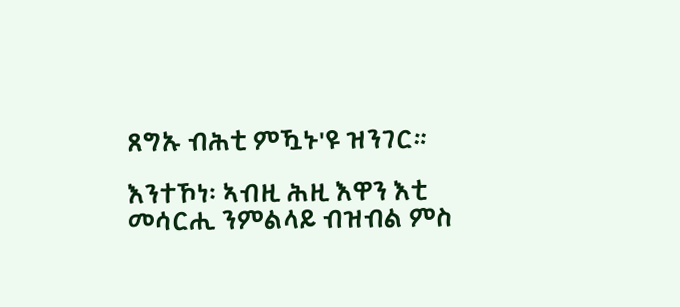ጸግኡ ብሕቲ ምዃኑ'ዩ ዝንገር።

እንተኾነ፡ ኣብዚ ሕዚ እዋን እቲ መሳርሒ ንምልላይ ብዝብል ምስ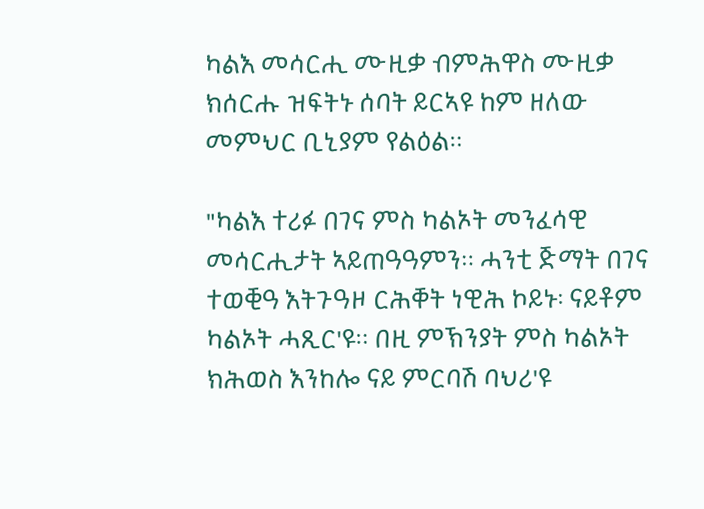ካልእ መሳርሒ ሙዚቃ ብምሕዋስ ሙዚቃ ክሰርሑ ዝፍትኑ ሰባት ይርኣዩ ከም ዘለው መምህር ቢኒያም የልዕል።

"ካልእ ተሪፉ በገና ምስ ካልኦት መንፈሳዊ መሳርሒታት ኣይጠዓዓምን። ሓንቲ ጅማት በገና ተወቒዓ እትጉዓዞ ርሕቐት ነዊሕ ኮይኑ፡ ናይቶም ካልኦት ሓጺር'ዩ። በዚ ምኽንያት ምስ ካልኦት ክሕወስ እንከሎ ናይ ምርባሽ ባህሪ'ዩ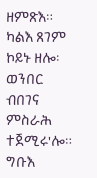ዘምጽእ። ካልእ ጸገም ኮይኑ ዘሎ፡ ወንበር ብበገና ምስራሕ ተጀሚሩ'ሎ። ግቡእ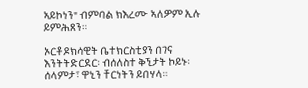ኣይኮነን" ብምባል ክእረሙ ኣለዎም ኢሉ ይምሕጸን።

ኦርቶዶክሳዊት ቤተክርስቲያን በገና እንትትድርደር፡ ብሰለስተ ቅኚታት ኮይኑ፡ ሰላምታ፣ ዋኒን ቸርነትን ይበሃላ።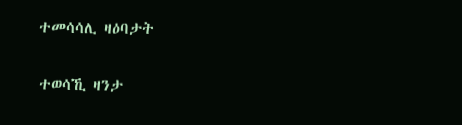ተመሳሳሊ ዛዕባታት

ተወሳኺ ዛንታ